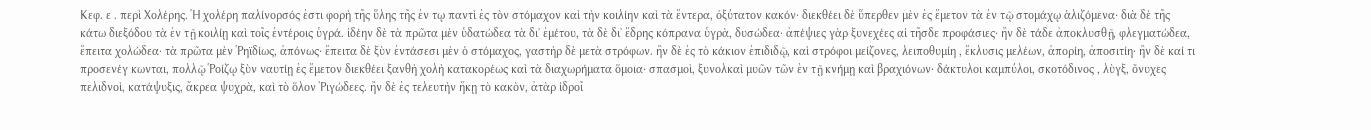Κεφ. ε . περὶ Χολέρης. Ἡ χολέρη παλίνορσός ἐστι φορὴ τῆς ὕλης τῆς ἐν τῳ παντὶ ἐς τὸν στόμαχον καὶ τὴν κοιλίην καὶ τὰ ἔντερα, ὀξύτατον κακόν· διεκθέει δὲ ὕπερθεν μὲν ἐς ἔμετον τὰ ἐν τῷ στομάχῳ ἁλιζόμενα· διὰ δὲ τῆς κάτω διεξόδου τὰ ἐν τῇ κοιλίῃ καὶ τοῖς ἐντέροις ὑγρά. ἰδέην δὲ τὰ πρῶτα μὲν ὑδατώδεα τὰ διʼ ἐμέτου, τὰ δὲ διʼ ἕδρης κόπρανα ὑγρὰ, δυσώδεα· ἀπέψιες γὰρ ξυνεχέες αἱ τῆσδε προφάσιες· ἢν δὲ τάδε ἀποκλυσθῇ, φλεγματώδεα, ἔπειτα χολώδεα· τὰ πρῶτα μὲν Ῥηϊδίως, ἀπόνως· ἔπειτα δὲ ξὺν ἐντάσεσι μὲν ὁ στόμαχος, γαστὴρ δὲ μετὰ στρόφων. ἢν δὲ ἐς τὸ κάκιον ἐπιδιδῷ, καὶ στρόφοι μείζονες, λειποθυμίη , ἔκλυσις μελέων, ἀπορίη, ἀποσιτίη· ἢν δὲ καί τι προσενέγ κωνται, πολλῷ Ῥοίζῳ ξὺν ναυτίῃ ἐς ἔμετον διεκθέει ξανθὴ χολὴ κατακορέως καὶ τὰ διαχωρήματα ὅμοια· σπασμοὶ, ξυνολκαὶ μυῶν τῶν ἐν τῇ κνήμῃ καὶ βραχιόνων· δάκτυλοι καμπύλοι, σκοτόδινος , λὺγξ, ὄνυχες πελιδνοὶ, κατάψυξις, ἄκρεα ψυχρὰ, καὶ τὸ ὅλον Ῥιγώδεες. ἢν δὲ ἐς τελευτὴν ἥκῃ τὸ κακὸν, ἀτὰρ ἱδροῖ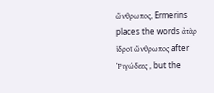ὥνθρωπος, Ermerins places the words ἀτὰρ ἱδροῖ ὥνθρωπος after Ῥιγώδεες , but the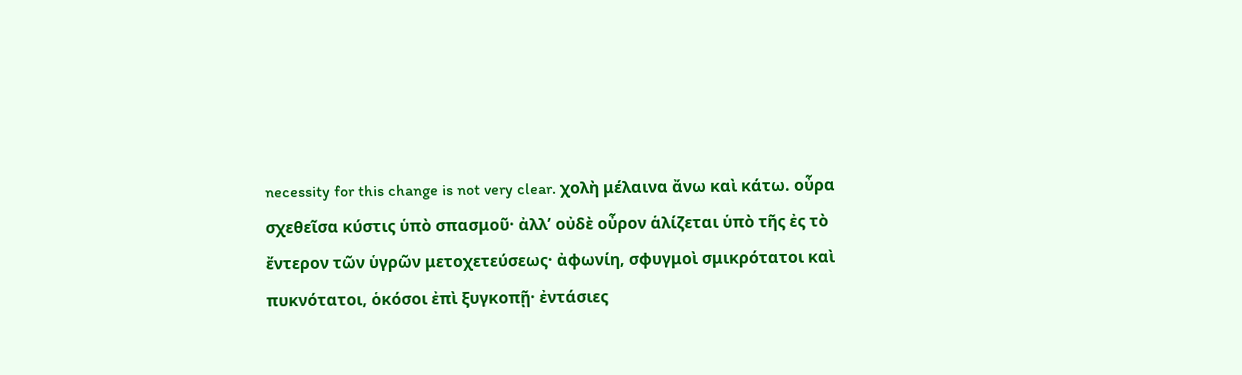necessity for this change is not very clear. χολὴ μέλαινα ἄνω καὶ κάτω. οὖρα σχεθεῖσα κύστις ὑπὸ σπασμοῦ· ἀλλʼ οὐδὲ οὖρον ἁλίζεται ὑπὸ τῆς ἐς τὸ ἔντερον τῶν ὑγρῶν μετοχετεύσεως· ἀφωνίη, σφυγμοὶ σμικρότατοι καὶ πυκνότατοι, ὁκόσοι ἐπὶ ξυγκοπῇ· ἐντάσιες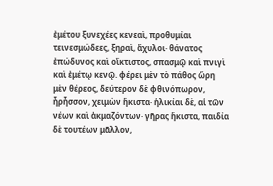ἐμέτου ξυνεχέες κενεαὶ, προθυμίαι τεινεσμώδεες, ξηραὶ, ἄχυλοι· θάνατος ἐπώδυνος καὶ οἴκτιστος, σπασμῷ καὶ πνιγὶ καὶ ἐμέτῳ κενῷ. φέρει μὲν τὸ πάθος ὥρη μὲν θέρεος, δεύτερον δὲ φθινόπωρον, ἦρἧσσον, χειμὼν ἥκιστα· ἡλικίαι δὲ, αἱ τῶν νέων καὶ ἀκμαζόντων· γῆρας ἥκιστα, παιδία δὲ τουτέων μᾶλλον,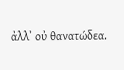ἀλλʼ οὐ θανατώδεα.